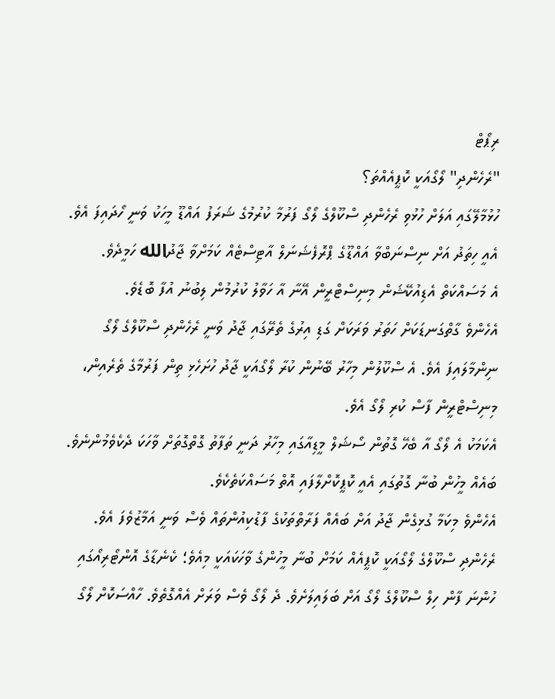ރިޕޯޓް
"ރެހެންދި" ލޯގޯއަކީ ކޮޕީއެއްތަ؟
ހުޅުމާލޭގައި އަލަށް ހުޅުވި ރެހެންދި ސްކޫލްގެ ލޯގޯ ފަރުމާ ކުރުމުގެ ޝަރަފު އައްޑޫ މީހަކު ވަނީ ހޯދައިފަ އެވެ. އެއީ ހިތަދު އަށް ނިސްނަބްވާ އައްޑޫގެ ޕްރޮފެޝަނަލް އާޓިސްޓެއް ކަމަށްވާ ޖާދުالله ހަމީދެވެ.
އެ މަސައްކަތް އެޑިއުކޭޝަން މިނިސްޓްރީން އޭނާ އާ ހަވާލު ކުރުމުން ލިބުނު އުފާ ބޮޑެވެ.
އެހެންވެ ގާތްގަނޑަކަށް ހަތަރު ވަރަކަށް ގަޑި އިރުގެ ތެރޭގައި ޖާދު ވަނީ ރެހެންދި ސްކޫލްގެ ލޯގޯ ނިންމާލައިފަ އެވެ. އެ ސްކޫލުން މިހާރު ބޭނުން ކުރާ ލޯގޯއަކީ ޖާދު ހުށަހެޅި ތިން ފަރުމާގެ ތެރެއިން، މިނިސްޓްރީން ފާސް ކުރި ލޯގޯ އެވެ.
އެކަމަކު އެ ލޯގޯ އާ ބެހޭ ގޮތުން ސޯޝަލް މީޑިއާގައި މިހާރު ދަނީ ތަފާތު ގޮތްގޮތަށް ވާހަކަ ދެކެވެމުންނެވެ. ބައެއް މީހުން ބުނާ ގޮތުގައި އެއީ ކޮޕީކޮށްލާފައި އޮތް މަސައްކަތެކެވެ.
އެހެންވެ މިކަމާ ގުޅިގެން ޖާދު އަށް ބައެއް ފަރާތްތަކުގެ ފާޑުކިއުންތައް ވެސް ވަނީ އަމާޒުވެފަ އެވެ.
ރެހެންދި ސްކޫލްގެ ލޯގޯއަކީ ކޮޕީއެއް ކަމަށް ބުނާ މީހުންގެ ވާހަކައަކީ މިއެވެ؛ ކެނެޑާގެ އޮންޓޯރިއޯގައި ހުންނަ ފާން ހިލް ސްކޫލްގެ ލޯގޯ އަށް ބަލައިލަށެވެ. ދެ ލޯގޯ ވެސް ވަރަށް އެއްގޮތެވެ. ހާއްސަކޮށް ލޯގޯ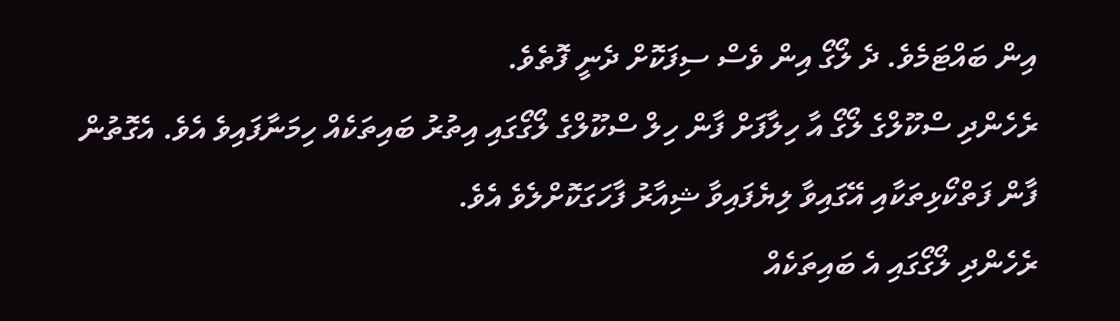އިން ބައްޓަމެވެ. ދެ ލޯގޯ އިން ވެސް ސިފަކޮށް ދެނީ ފޮތެވެ.
ރެހެންދި ސްކޫލްގެ ލޯގޯ އާ ހިލާފަށް ފާން ހިލް ސްކޫލްގެ ލޯގޯގައި އިތުރު ބައިތަކެއް ހިމަނާފައިވެ އެވެ. އެގޮތުން ފާން ފަތްކޯޅިތަކާއި އޭގައިވާ ލިޔެފައިވާ ޝިއާރު ފާހަގަކޮށްލެވެ އެވެ.
ރެހެންދި ލޯގޯގައި އެ ބައިތަކެއް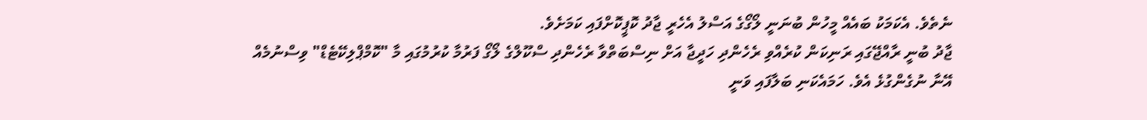ނެތެވެ. އެކަމަކު ބައެއް މީހުން ބުނަނީ ލޯގޯގެ އަސްލު އެހެރީ ޖާދު ކޮޕީކޮށްފައި ކަމަށެވެ.
ޖާދު ބުނީ ރާއްޖޭގައި ރަނިކަން ކުރެއްވި ރެހެންދި ހަދީޖާ އަށް ނިސްބަތްވާ ރެހެންދި ސްކޫލްގެ ލޯގޯ ފަރުމާ ކުރުމުގައި މާ "ކޮމްޕްލިކޭޓެޑް" ވިސްނުމެއް އޭނާ ނުގެންގުޅެ އެވެ. ހަމައެކަނި ބަލާފައި ވަނީ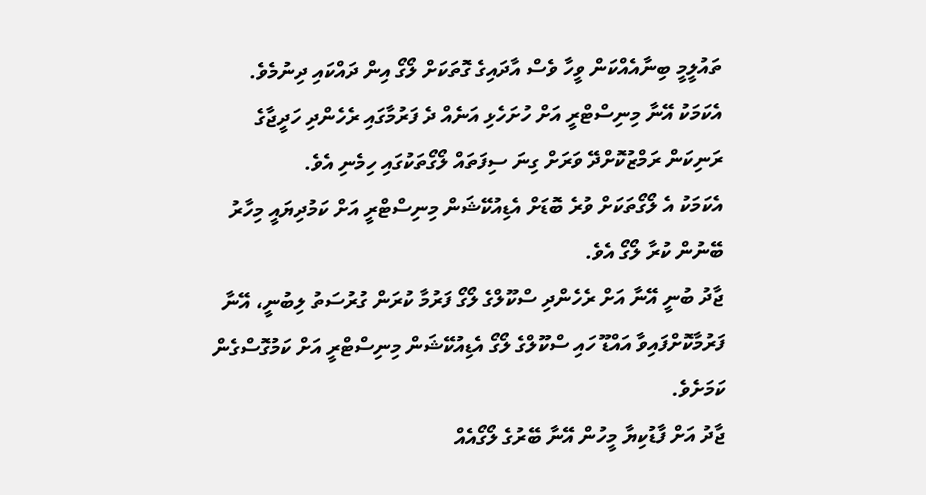ތައުލީމީ ބިނާއެއްކަން ވީހާ ވެސް އާދައިގެ ގޮތަކަށް ލޯގޯ އިން ދައްކައި ދިނުމެވެ.
އެކަމަކު އޭނާ މިނިސްޓްރީ އަށް ހުށަހެޅި އަނެއް ދެ ފަރުމާގައި ރެހެންދި ހަދީޖާގެ ރަނިކަން ރަމްޒުކޮށްދޭ ވަރަށް ގިނަ ސިފަތައް ލޯގޯތަކުގައި ހިމެނި އެވެ.
އެކަމަކު އެ ލޯގޯތަކަށް ވުރެ ބޮޑަށް އެޑިއުކޭޝަން މިނިސްޓްރީ އަށް ކަމުދިޔައީ މިހާރު ބޭނުން ކުރާ ލޯގޯ އެވެ.
ޖާދު ބުނީ އޭނާ އަށް ރެހެންދި ސްކޫލްގެ ލޯގޯ ފަރުމާ ކުރަން ގުރުސަތު ލިބުނީ، އޭނާ ފަރުމާކޮށްފައިވާ އައްޑޫ ހައި ސްކޫލްގެ ލޯގޯ އެޑިއުކޭޝަން މިނިސްޓްރީ އަށް ކަމުގޮސްގެން ކަމަށެވެ.
ޖާދު އަށް ފާޑުކިޔާ މީހުން އޭނާ ބޭރުގެ ލޯގޯއެއް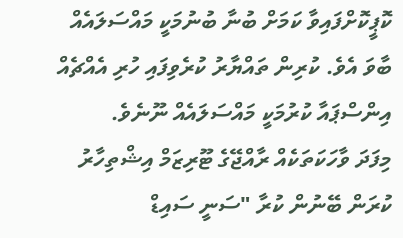ކޮޕީކޮށްފައިވާ ކަމަށް ބުނާ ބުނުމަކީ މައްސަލައެއް ބާވަ އެވެ. ކުރިން ތައްޔާރު ކުރެވިފައި ހުރި އެއްޗެއް އިންސްޕައާ ކުރުމަކީ މައްސަލައެއް ނޫނެވެ.
މިފަދަ ވާހަކަތަކެއް ރާއްޖޭގެ ޓޫރިޒަމް އިޝްތިހާރު ކުރަން ބޭނުން ކުރާ "ސަނީ ސައިޑް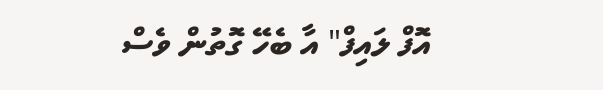އޮފް ލައިފް" އާ ބެހޭ ގޮތުން ވެސް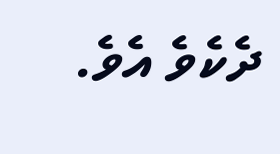ދެކެވެ އެވެ.